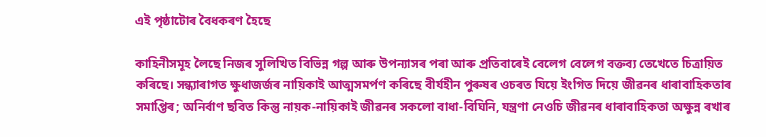এই পৃষ্ঠাটোৰ বৈধকৰণ হৈছে

কাহিনীসমূহ লৈছে নিজৰ সুলিখিত বিভিন্ন গল্প আৰু উপন্যাসৰ পৰা আৰু প্ৰতিবাৰেই বেলেগ বেলেগ বক্তব্য তেখেতে চিত্ৰায়িত কৰিছে। সন্ধ্যাৰাগত ক্ষুধাজৰ্জৰ নায়িকাই আত্মসমৰ্পণ কৰিছে বীৰ্যহীন পুৰুষৰ ওচৰত যিয়ে ইংগিত দিয়ে জীৱনৰ ধাৰাবাহিকতাৰ সমাপ্তিৰ; অনিৰ্বাণ ছবিত কিন্তু নায়ক-নায়িকাই জীৱনৰ সকলো বাধা-বিঘিনি, যন্ত্ৰণা নেওচি জীৱনৰ ধাৰাবাহিকতা অক্ষুন্ন ৰখাৰ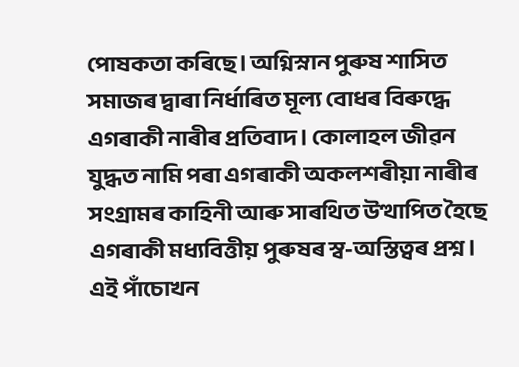পোষকতা কৰিছে। অগ্নিস্নান পুৰুষ শাসিত সমাজৰ দ্বাৰা নিৰ্ধাৰিত মূল্য বোধৰ বিৰুদ্ধে এগৰাকী নাৰীৰ প্ৰতিবাদ। কোলাহল জীৱন যুদ্ধত নামি পৰা এগৰাকী অকলশৰীয়া নাৰীৰ সংগ্ৰামৰ কাহিনী আৰু সাৰথিত উত্থাপিত হৈছে এগৰাকী মধ্যবিত্তীয় পুৰুষৰ স্ব-অস্তিত্বৰ প্ৰশ্ন। এই পাঁচোখন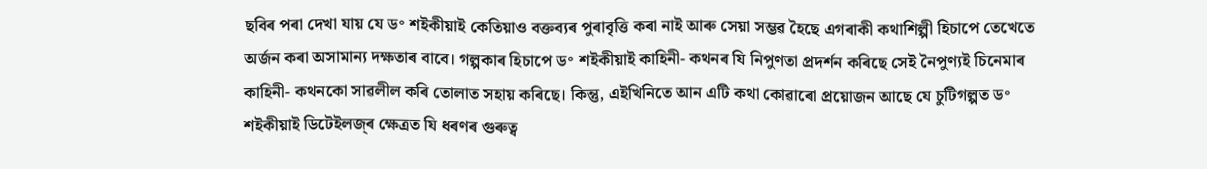ছবিৰ পৰা দেখা যায় যে ড॰ শইকীয়াই কেতিয়াও বক্তব্যৰ পুৰাবৃত্তি কৰা নাই আৰু সেয়া সম্ভৱ হৈছে এগৰাকী কথাশিল্পী হিচাপে তেখেতে অৰ্জন কৰা অসামান্য দক্ষতাৰ বাবে। গল্পকাৰ হিচাপে ড॰ শইকীয়াই কাহিনী- কথনৰ যি নিপুণতা প্ৰদৰ্শন কৰিছে সেই নৈপুণ্যই চিনেমাৰ কাহিনী- কথনকো সাৱলীল কৰি তোলাত সহায় কৰিছে। কিন্তু, এইখিনিতে আন এটি কথা কোৱাৰো প্ৰয়োজন আছে যে চুটিগল্পত ড॰ শইকীয়াই ডিটেইলজ্‌ৰ ক্ষেত্ৰত যি ধৰণৰ গুৰুত্ব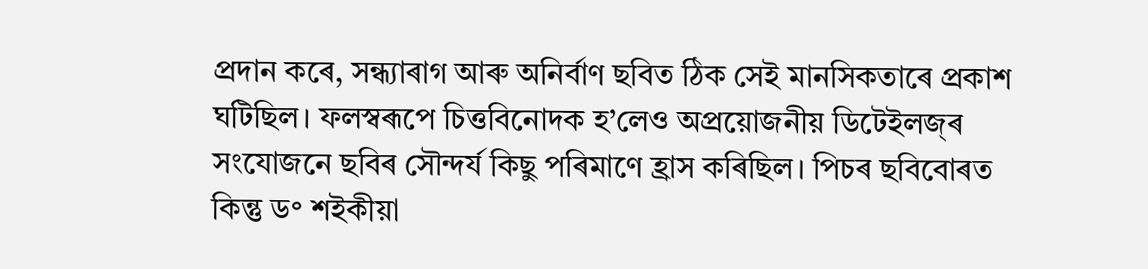প্ৰদান কৰে, সন্ধ্যাৰাগ আৰু অনিৰ্বাণ ছবিত ঠিক সেই মানসিকতাৰে প্ৰকাশ ঘটিছিল। ফলস্বৰূপে চিত্তবিনোদক হ’লেও অপ্ৰয়োজনীয় ডিটেইলজ্‌ৰ সংযোজনে ছবিৰ সৌন্দৰ্য কিছু পৰিমাণে হ্ৰাস কৰিছিল। পিচৰ ছবিবোৰত কিন্তু ড॰ শইকীয়া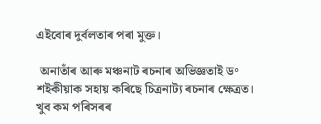এইবোৰ দুৰ্বলতাৰ পৰা মুক্ত।

 অনাতাঁৰ আৰু মঞ্চনাট ৰচনাৰ অভিজ্ঞতাই ড॰ শইকীয়াক সহায় কৰিছে চিত্ৰনাট্য ৰচনাৰ ক্ষেত্ৰত। খুব কম পৰিসৰৰ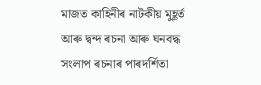মাজত কাহিনীৰ নাটকীয় মুহূৰ্ত আৰু দ্বন্দ ৰচনা আৰু ঘনবদ্ধ সংলাপ ৰচনাৰ পাৰদৰ্শিতা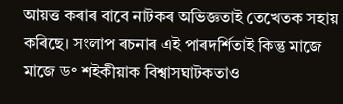আয়ত্ত কৰাৰ বাবে নাটকৰ অভিজ্ঞতাই তেখেতক সহায় কৰিছে। সংলাপ ৰচনাৰ এই পাৰদৰ্শিতাই কিন্তু মাজে মাজে ড॰ শইকীয়াক বিশ্বাসঘাটকতাও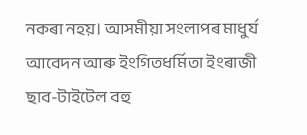নকৰা নহয়। আসমীয়া সংলাপৰ মাধুৰ্য আবেদন আৰু ইংগিতধৰ্মিতা ইংৰাজী ছাব-টাইটেল বহু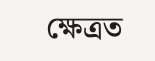ক্ষেত্ৰত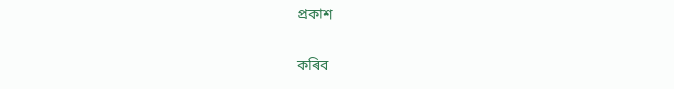প্ৰকাশ

কৰিব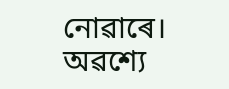নোৱাৰে। অৱশ্যে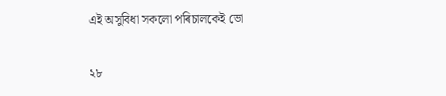এই অসুবিধা সকলো পৰিচালকেই ভো

২৮